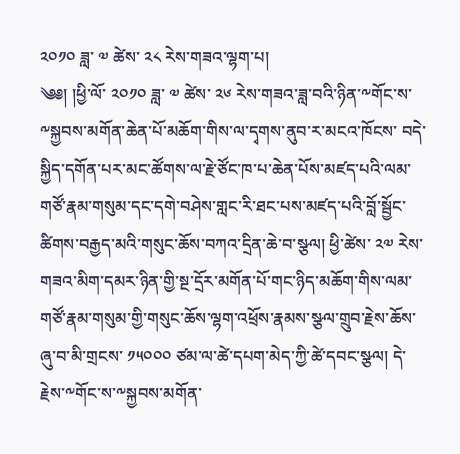༢༠༡༠ ཟླ་ ༧ ཚེས་ ༢༨ རེས་གཟའ་ལྷག་པ།
༄༅། །ཕྱི་ལོ་ ༢༠༡༠ ཟླ་ ༧ ཚེས་ ༢༦ རེས་གཟའ་ཟླ་བའི་ཉིན་༸གོང་ས་༸སྐྱབས་མགོན་ཆེན་པོ་མཆོག་གིས་ལ་དྭགས་ནུབ་ར་མངའ་ཁོངས་ བདེ་སྐྱིད་དགོན་པར་མང་ཚོགས་ལ་རྗེ་ཙོང་ཁ་པ་ཆེན་པོས་མཛད་པའི་ལམ་གཙོ་རྣམ་གསུམ་དང་དགེ་བཤེས་གླང་རི་ཐང་པས་མཛད་པའི་བློ་སྦྱོང་ཚིགས་བརྒྱད་མའི་གསུང་ཆོས་བཀའ་དྲིན་ཆེ་བ་སྩལ། ཕྱི་ཚེས་ ༢༧ རེས་གཟའ་མིག་དམར་ཉིན་གྱི་སྔ་དྲོར་མགོན་པོ་གང་ཉིད་མཆོག་གིས་ལམ་གཙོ་རྣམ་གསུམ་གྱི་གསུང་ཆོས་ལྷག་འཕྲོས་རྣམས་སྩལ་གྲུབ་རྗེས་ཆོས་ཞུ་བ་མི་གྲངས་ ༡༥༠༠༠ ཙམ་ལ་ཚེ་དཔག་མེད་ཀྱི་ཚེ་དབང་སྩལ། དེ་རྗེས་༸གོང་ས་༸སྐྱབས་མགོན་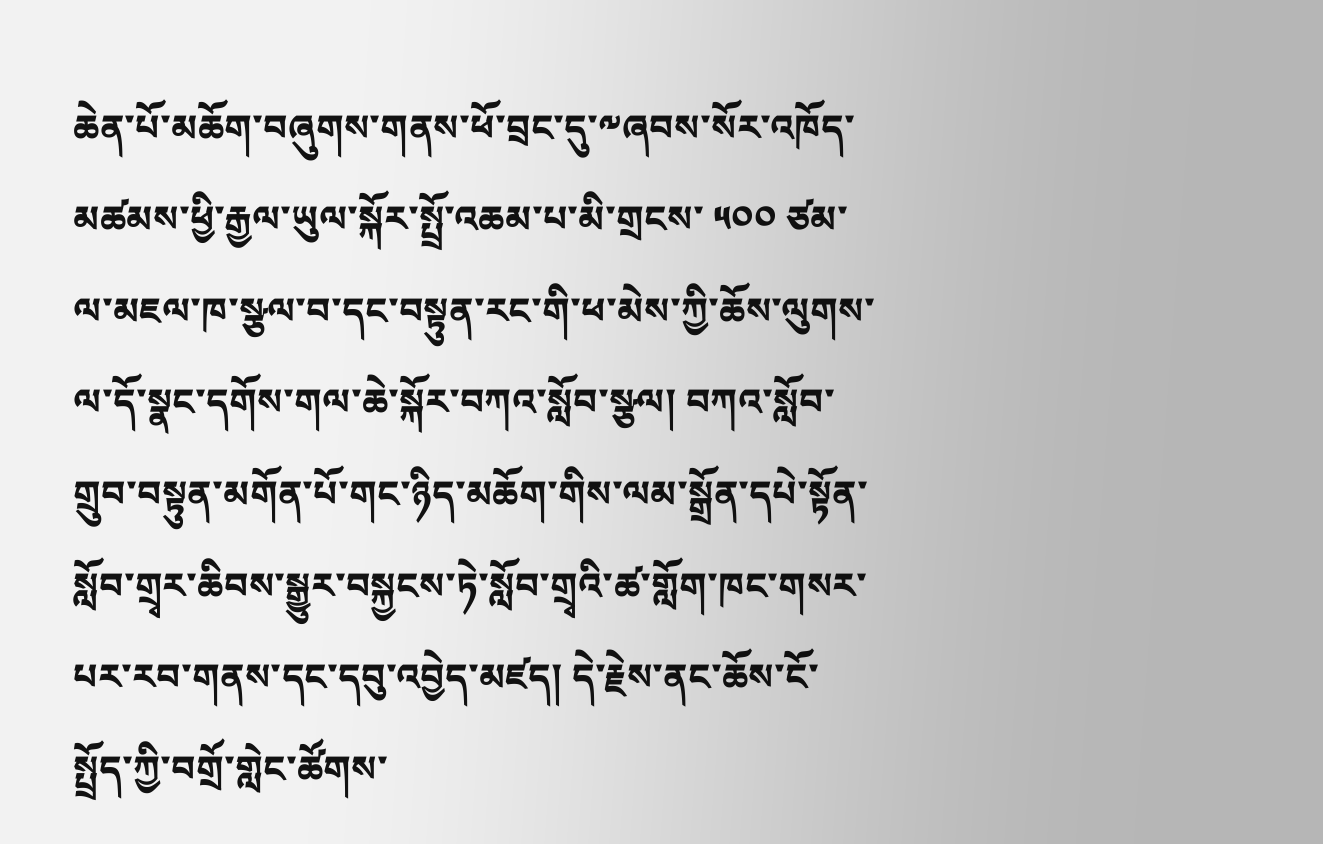ཆེན་པོ་མཆོག་བཞུགས་གནས་ཕོ་བྲང་དུ་༸ཞབས་སོར་འཁོད་མཚམས་ཕྱི་རྒྱལ་ཡུལ་སྐོར་སྤྲོ་འཆམ་པ་མི་གྲངས་ ༥༠༠ ཙམ་ལ་མཇལ་ཁ་སྩལ་བ་དང་བསྟུན་རང་གི་ཕ་མེས་ཀྱི་ཆོས་ལུགས་ལ་དོ་སྣང་དགོས་གལ་ཆེ་སྐོར་བཀའ་སློབ་སྩལ། བཀའ་སློབ་གྲུབ་བསྟུན་མགོན་པོ་གང་ཉིད་མཆོག་གིས་ལམ་སྒྲོན་དཔེ་སྟོན་སློབ་གྲྭར་ཆིབས་སྒྱུར་བསྐྱངས་ཏེ་སློབ་གྲྭའི་ཚ་གློག་ཁང་གསར་པར་རབ་གནས་དང་དབུ་འབྱེད་མཛད། དེ་རྗེས་ནང་ཆོས་ངོ་སྤྲོད་ཀྱི་བགྲོ་གླེང་ཚོགས་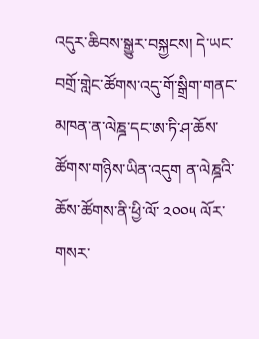འདུར་ཆིབས་སྒྱུར་བསྐྱངས། དེ་ཡང་བགྲོ་གླེང་ཚོགས་འདུ་གོ་སྒྲིག་གནང་མཁན་ན་ལེཎྜ་དང་ཨ་ཏི་ཤ་ཆོས་ཚོགས་གཉིས་ཡིན་འདུག ན་ལེཎྜའི་ཆོས་ཚོགས་ནི་ཕྱི་ལོ་ ༢༠༠༥ ལོར་གསར་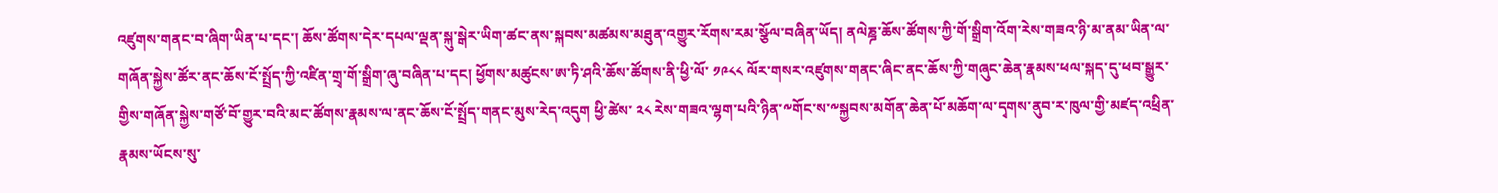འཛུགས་གནང་བ་ཞིག་ཡིན་པ་དང་། ཆོས་ཚོགས་དེར་དཔལ་ལྡན་སྐུ་སྒེར་ཡིག་ཚང་ནས་སྐབས་མཚམས་མཐུན་འགྱུར་རོགས་རམ་སྩོལ་བཞིན་ཡོད། ནལེཎྜ་ཆོས་ཚོགས་ཀྱི་གོ་སྒྲིག་འོག་རེས་གཟའ་ཉི་མ་ནམ་ཡིན་ལ་གཞོན་སྐྱེས་ཚོར་ནང་ཆོས་ངོ་སྤྲོད་ཀྱི་འཛིན་གྲྭ་གོ་སྒྲིག་ཞུ་བཞིན་པ་དང། ཕྱོགས་མཚུངས་ཨ་ཏི་ཤའི་ཆོས་ཚོགས་ནི་ཕྱི་ལོ་ ༡༩༨༨ ལོར་གསར་འཛུགས་གནང་ཞིང་ནང་ཆོས་ཀྱི་གཞུང་ཆེན་རྣམས་ཕལ་སྐད་དུ་ཕབ་སྒྱུར་གྱིས་གཞོན་སྐྱེས་གཙོ་བོ་གྱུར་བའི་མང་ཚོགས་རྣམས་ལ་ནང་ཆོས་ངོ་སྤྲོད་གནང་མུས་རེད་འདུག ཕྱི་ཚེས་ ༢༨ རེས་གཟའ་ལྷག་པའི་ཉིན་༸གོང་ས་༸སྐྱབས་མགོན་ཆེན་པོ་མཆོག་ལ་དྭགས་ནུབ་ར་ཁུལ་གྱི་མཛད་འཕྲིན་རྣམས་ཡོངས་སུ་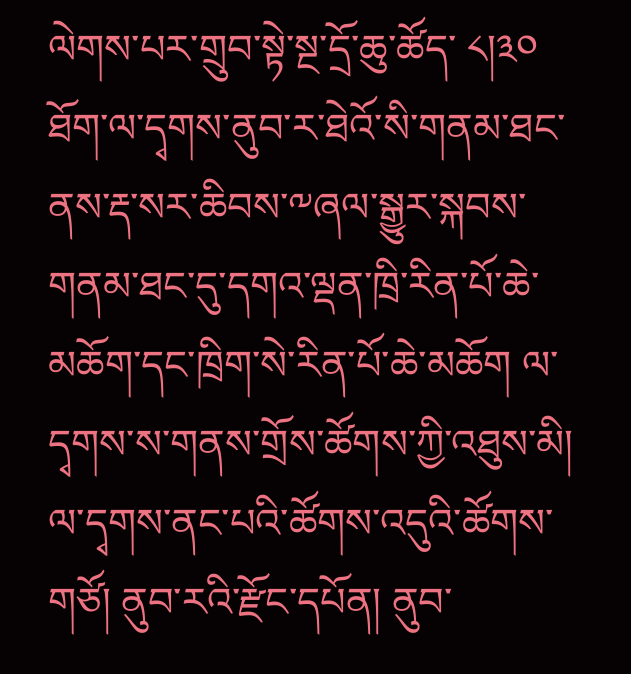ལེགས་པར་གྲུབ་སྟེ་སྔ་དྲོ་ཆུ་ཚོད་ ༨།༣༠ ཐོག་ལ་དྭགས་ནུབ་ར་ཐེའོ་སི་གནམ་ཐང་ནས་རྡ་སར་ཆིབས་༸ཞལ་སྒྱུར་སྐབས་གནམ་ཐང་དུ་དགའ་ལྡན་ཁྲི་རིན་པོ་ཆེ་མཆོག་དང་ཁྲིག་སེ་རིན་པོ་ཆེ་མཆོག ལ་དྭགས་ས་གནས་གྲོས་ཚོགས་ཀྱི་འཐུས་མི། ལ་དྭགས་ནང་པའི་ཚོགས་འདུའི་ཚོགས་གཙོ། ནུབ་རའི་རྫོང་དཔོན། ནུབ་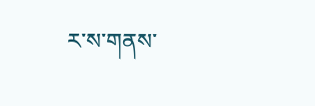ར་ས་གནས་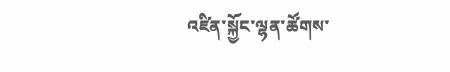འཛིན་སྐྱོང་ལྷན་ཚོགས་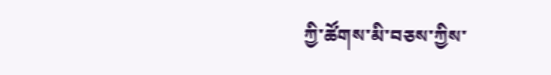ཀྱི་ཚོགས་མི་བཅས་ཀྱིས་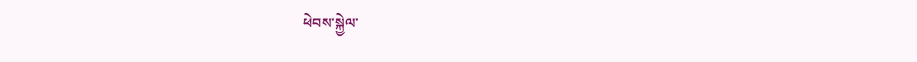ཕེབས་སྐྱེལ་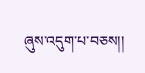ཞུས་འདུག་པ་བཅས།།